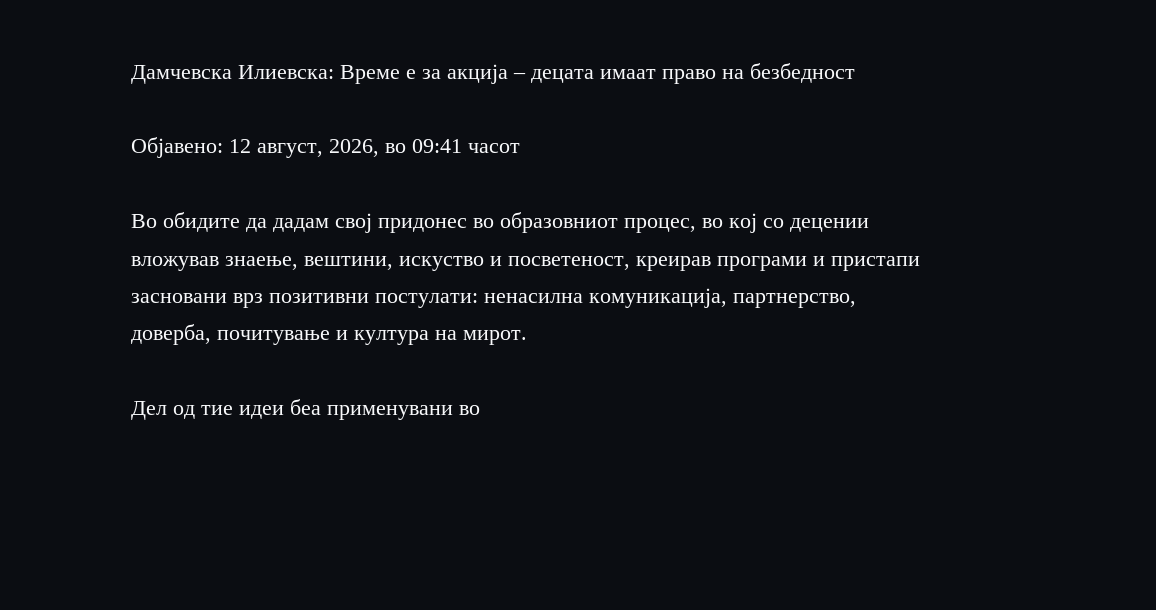Дамчевска Илиевска: Време е за акција – децата имаат право на безбедност

Објавено: 12 август, 2026, во 09:41 часот

Во обидите да дадам свој придонес во образовниот процес, во кој со децении вложував знаење, вештини, искуство и посветеност, креирав програми и пристапи засновани врз позитивни постулати: ненасилна комуникација, партнерство, доверба, почитување и култура на мирот.

Дел од тие идеи беа применувани во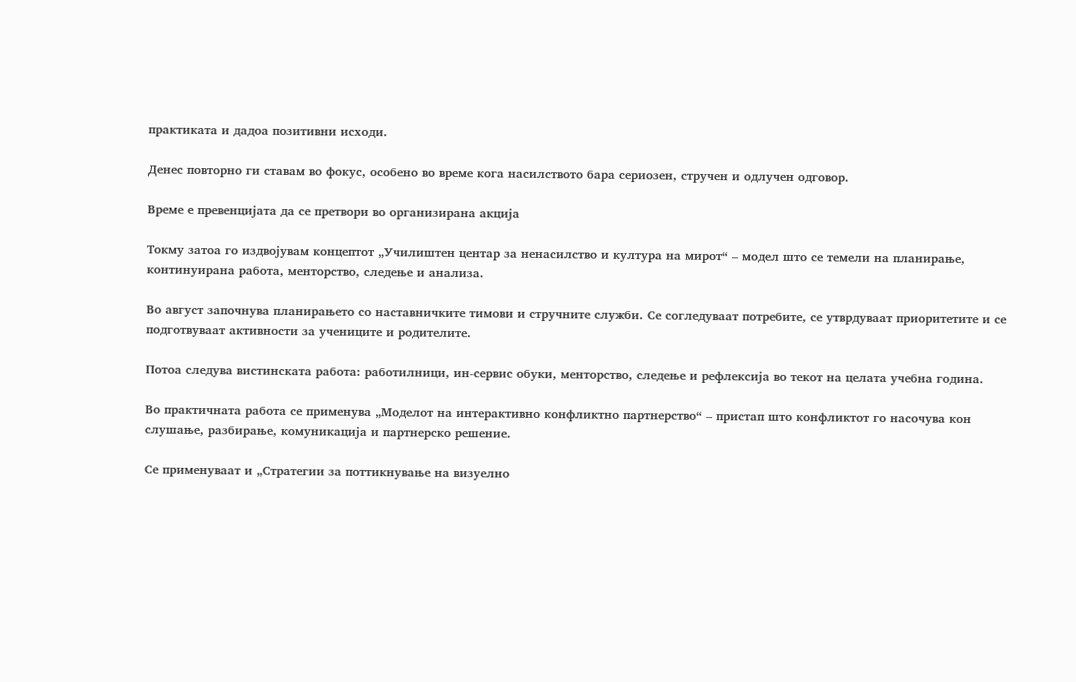практиката и дадоа позитивни исходи.

Денес повторно ги ставам во фокус, особено во време кога насилството бара сериозен, стручен и одлучен одговор.

Време е превенцијата да се претвори во организирана акција

Токму затоа го издвојувам концептот „Училиштен центар за ненасилство и култура на мирот“ – модел што се темели на планирање, континуирана работа, менторство, следење и анализа.

Во август започнува планирањето со наставничките тимови и стручните служби. Се согледуваат потребите, се утврдуваат приоритетите и се подготвуваат активности за учениците и родителите.

Потоа следува вистинската работа: работилници, ин-сервис обуки, менторство, следење и рефлексија во текот на целата учебна година.

Во практичната работа се применува „Моделот на интерактивно конфликтно партнерство“ – пристап што конфликтот го насочува кон слушање, разбирање, комуникација и партнерско решение.

Се применуваат и „Стратегии за поттикнување на визуелно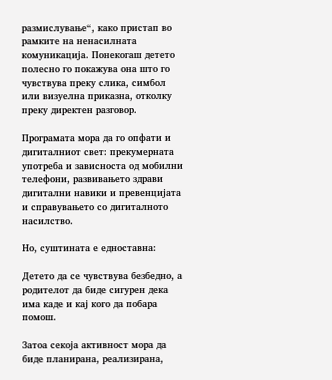размислување“, како пристап во рамките на ненасилната комуникација. Понекогаш детето полесно го покажува она што го чувствува преку слика, симбол или визуелна приказна, отколку преку директен разговор.

Програмата мора да го опфати и дигиталниот свет: прекумерната употреба и зависноста од мобилни телефони, развивањето здрави дигитални навики и превенцијата и справувањето со дигиталното насилство.

Но, суштината е едноставна:

Детето да се чувствува безбедно, а родителот да биде сигурен дека има каде и кај кого да побара помош.

Затоа секоја активност мора да биде планирана, реализирана,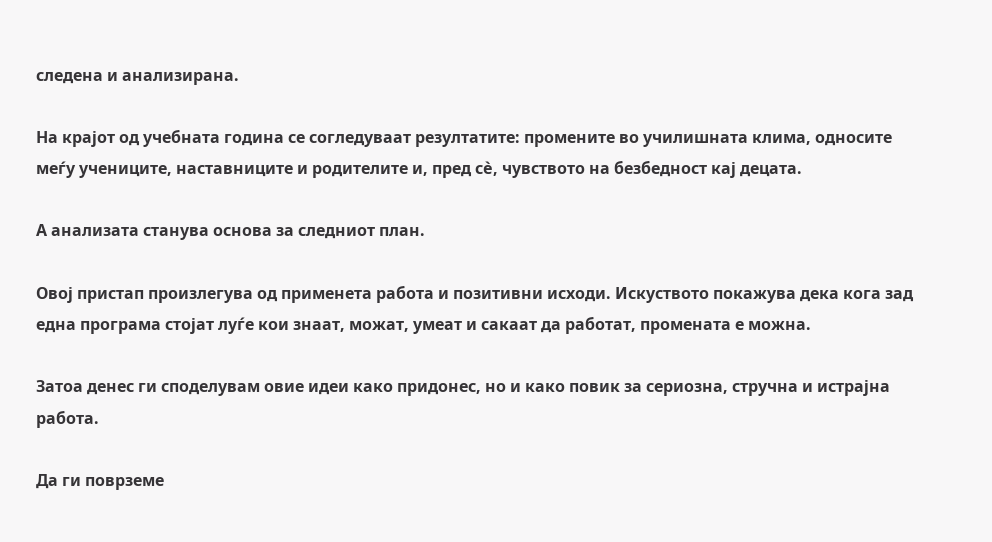следена и анализирана.

На крајот од учебната година се согледуваат резултатите: промените во училишната клима, односите меѓу учениците, наставниците и родителите и, пред сè, чувството на безбедност кај децата.

А анализата станува основа за следниот план.

Овој пристап произлегува од применета работа и позитивни исходи. Искуството покажува дека кога зад една програма стојат луѓе кои знаат, можат, умеат и сакаат да работат, промената е можна.

Затоа денес ги споделувам овие идеи како придонес, но и како повик за сериозна, стручна и истрајна работа.

Да ги поврземе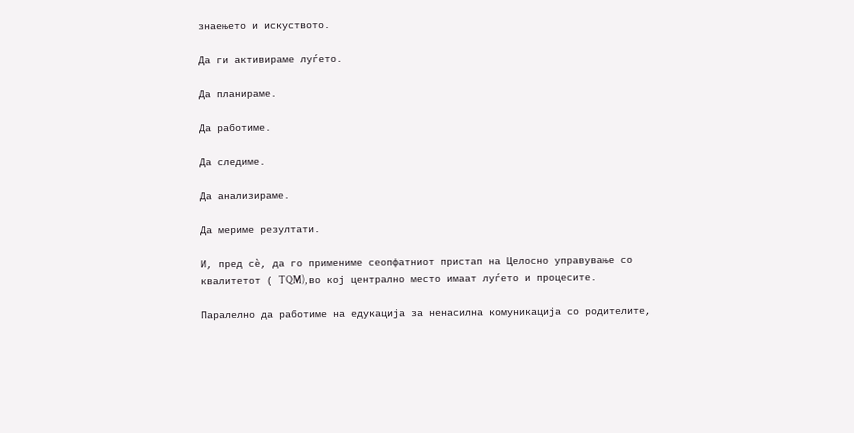знаењето и искуството.

Да ги активираме луѓето.

Да планираме.

Да работиме.

Да следиме.

Да анализираме.

Да мериме резултати.

И, пред сè, да го примениме сеопфатниот пристап на Целосно управување со квалитетот ( TQM), во кој централно место имаат луѓето и процесите.

Паралелно да работиме на едукација за ненасилна комуникација со родителите,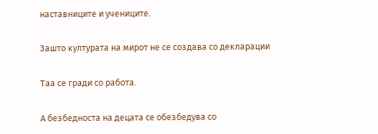наставниците и учениците.

Зашто културата на мирот не се создава со декларации

Таа се гради со работа.

А безбедноста на децата се обезбедува со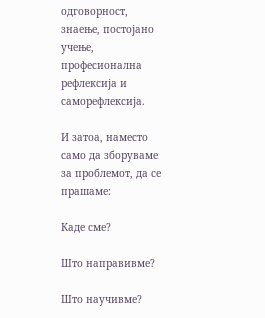одговорност, знаење, постојано учење, професионална рефлексија и саморефлексија.

И затоа, наместо само да зборуваме за проблемот, да се прашаме:

Каде сме?

Што направивме?

Што научивме?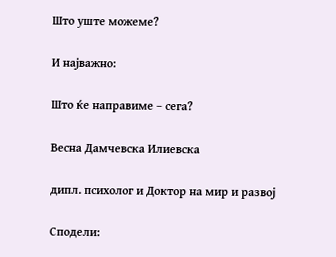Што уште можеме?

И најважно:

Што ќе направиме – сега?

Весна Дамчевска Илиевска

дипл. психолог и Доктор на мир и развој

Сподели: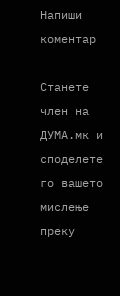Напиши коментар

Станете член на ДУМА.мк и споделете го вашето мислење преку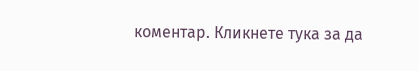коментар. Кликнете тука за да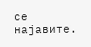се најавите.